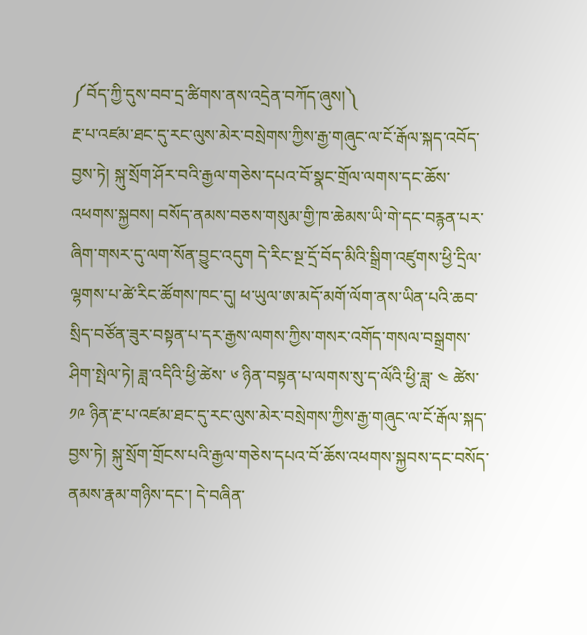༼བོད་ཀྱི་དུས་བབ་དྲ་ཚིགས་ནས་འདྲེན་བཀོད་ཞུས།༽
རྔ་པ་འཛམ་ཐང་དུ་རང་ལུས་མེར་བསྲེགས་ཀྱིས་རྒྱ་གཞུང་ལ་ངོ་རྒོལ་སྐད་འབོད་བྱས་ཏེ། སྐུ་སྲོག་ཤོར་བའི་རྒྱལ་གཅེས་དཔའ་བོ་སྣང་གྲོལ་ལགས་དང་ཆོས་འཕགས་སྐྱབས། བསོད་ནམས་བཅས་གསུམ་གྱི་ཁ་ཆེམས་ཡི་གེ་དང་བརྙན་པར་ཞིག་གསར་དུ་ལག་སོན་བྱུང་འདུག དེ་རིང་སྔ་དྲོ་བོད་མིའི་སྒྲིག་འཛུགས་ཕྱི་དྲིལ་ལྷགས་པ་ཚེ་རིང་ཚོགས་ཁང་དུ། ཕ་ཡུལ་ཨ་མདོ་མགོ་ལོག་ནས་ཡིན་པའི་ཆབ་སྲིད་བཙོན་ཟུར་བསྟན་པ་དར་རྒྱས་ལགས་ཀྱིས་གསར་འགོད་གསལ་བསྒྲགས་ཤིག་སྤེལ་ཏེ། ཟླ་འདིའི་ཕྱི་ཚེས་ ༦ ཉིན་བསྟན་པ་ལགས་སུ་ད་ལོའི་ཕྱི་ཟླ་ ༤ ཚེས་ ༡༩ ཉིན་རྔ་པ་འཛམ་ཐང་དུ་རང་ལུས་མེར་བསྲེགས་ཀྱིས་རྒྱ་གཞུང་ལ་ངོ་རྒོལ་སྐད་བྱས་ཏེ། སྐུ་སྲོག་གྲོངས་པའི་རྒྱལ་གཅེས་དཔའ་བོ་ཆོས་འཕགས་སྐྱབས་དང་བསོད་ནམས་རྣམ་གཉིས་དང་། དེ་བཞིན་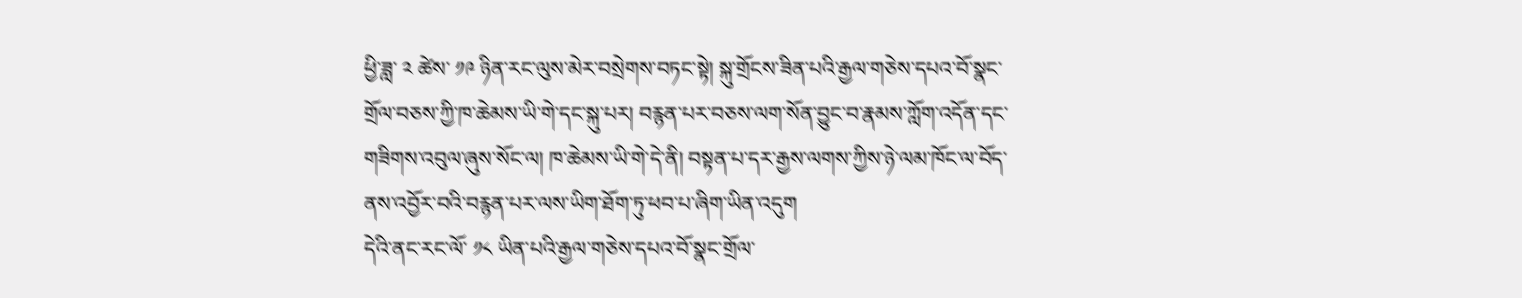ཕྱི་ཟླ་ ༢ ཚེས་ ༡༩ ཉིན་རང་ལུས་མེར་བསྲེགས་བཏང་སྟེ། སྐུ་གྲོངས་ཟིན་པའི་རྒྱལ་གཅེས་དཔའ་བོ་སྣང་གྲོལ་བཅས་ཀྱི་ཁ་ཆེམས་ཡི་གེ་དང་སྐུ་པར། བརྙན་པར་བཅས་ལག་སོན་བྱུང་བ་རྣམས་ཀློག་འདོན་དང་གཟིགས་འབུལ་ཞུས་སོང་ལ། ཁ་ཆེམས་ཡི་གེ་དེ་ནི། བསྟན་པ་དར་རྒྱས་ལགས་ཀྱིས་ཉེ་ལམ་ཁོང་ལ་བོད་ནས་འབྱོར་བའི་བརྙན་པར་ལས་ཡིག་ཐོག་ཏུ་ཕབ་པ་ཞིག་ཡིན་འདུག
དེའི་ནང་རང་ལོ་ ༡༨ ཡིན་པའི་རྒྱལ་གཅེས་དཔའ་བོ་སྣང་གྲོལ་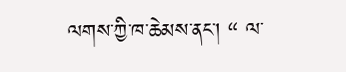ལགས་ཀྱི་ཁ་ཆེམས་ནང་། “ ལ་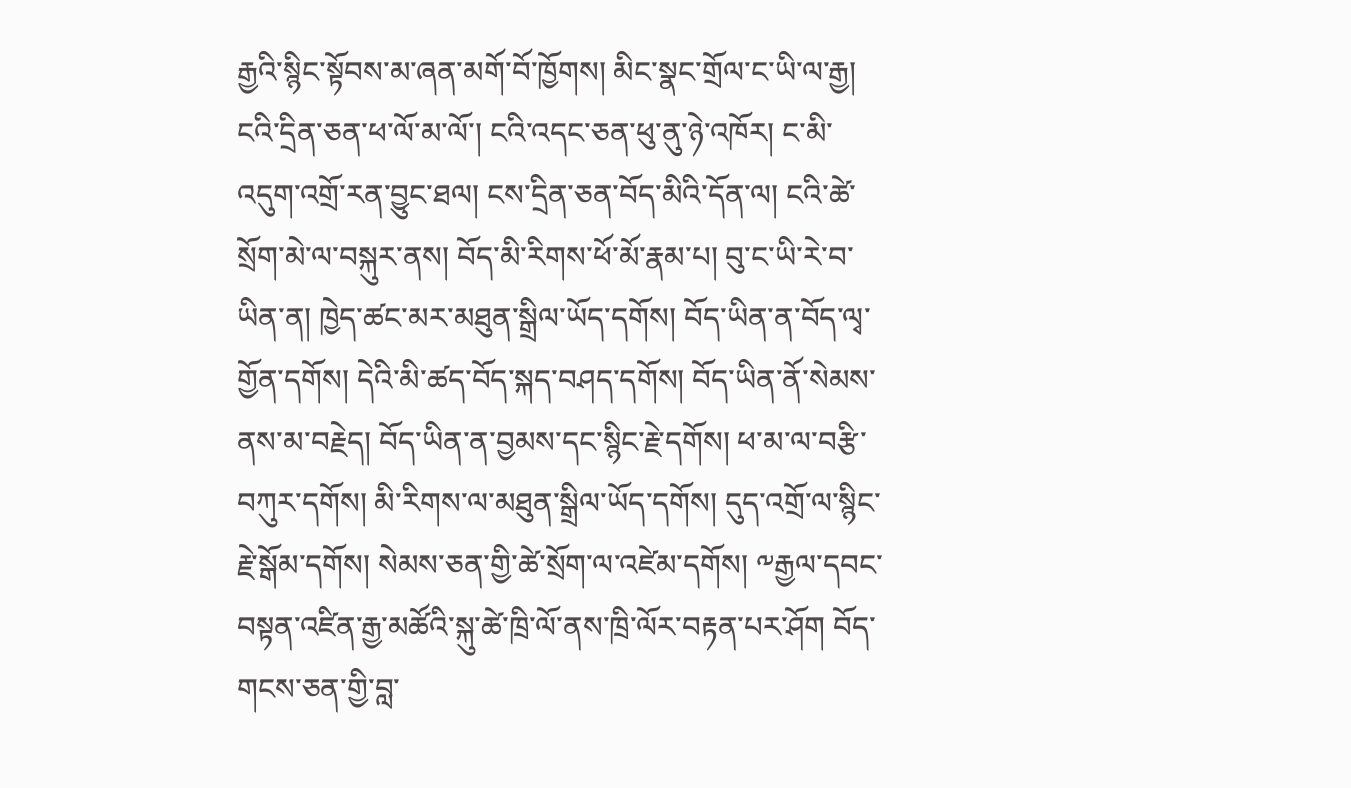རྒྱའི་སྙིང་སྟོབས་མ་ཞན་མགོ་བོ་ཁྱོགས། མིང་སྣང་གྲོལ་ང་ཡི་ལ་རྒྱ། ངའི་དྲིན་ཅན་ཕ་ལོ་མ་ལོ་། ངའི་འདང་ཅན་ཕུ་ནུ་ཉེ་འཁོར། ང་མི་འདུག་འགྲོ་རན་བྱུང་ཐལ། ངས་དྲིན་ཅན་བོད་མིའི་དོན་ལ། ངའི་ཚེ་སྲོག་མེ་ལ་བསྐུར་ནས། བོད་མི་རིགས་ཕོ་མོ་རྣམ་པ། བུ་ང་ཡི་རེ་བ་ཡིན་ན། ཁྱེད་ཚང་མར་མཐུན་སྒྲིལ་ཡོད་དགོས། བོད་ཡིན་ན་བོད་ལྭ་གྱོན་དགོས། དེའི་མི་ཚད་བོད་སྐད་བཤད་དགོས། བོད་ཡིན་ནོ་སེམས་ནས་མ་བརྗེད། བོད་ཡིན་ན་བྱམས་དང་སྙིང་རྗེ་དགོས། ཕ་མ་ལ་བརྩི་བཀུར་དགོས། མི་རིགས་ལ་མཐུན་སྒྲིལ་ཡོད་དགོས། དུད་འགྲོ་ལ་སྙིང་རྗེ་སྒོམ་དགོས། སེམས་ཅན་གྱི་ཚེ་སྲོག་ལ་འཛེམ་དགོས། ༸རྒྱལ་དབང་བསྟན་འཛིན་རྒྱ་མཚོའི་སྐུ་ཚེ་ཁྲི་ལོ་ནས་ཁྲི་ལོར་བརྟན་པར་ཤོག བོད་གངས་ཅན་གྱི་བླ་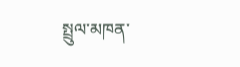སྤྲུལ་མཁན་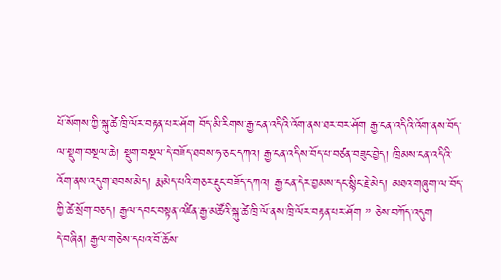པོ་སོགས་ཀྱི་སྐུ་ཚེ་ཁྲི་ལོར་བརྟན་པར་ཤོག བོད་མི་རིགས་རྒྱ་ངན་འདིའི་འོག་ནས་ཐར་བར་ཤོག རྒྱ་ངན་འདིའི་འོག་ནས་བོད་ལ་སྡུག་བསྔལ་ཆེ། སྡུག་བསྔལ་དེ་བཟོད་ཐབས་ཧ་ཅང་དཀའ། རྒྱ་ངན་འདིས་བོད་པ་བཙན་བཟུང་བྱེད། ཁྲིམས་ངན་འདིའི་འོག་ནས་འདུག་ཐབས་མེད། རྨ་མེད་པའི་གཅར་རྡུང་བཟོད་དཀའ། རྒྱ་ངན་དེར་བྱམས་དང་སྙིང་རྗེ་མེད། མཐའ་གཞུག་ལ་བོད་ཀྱི་ཚེ་སྲོག་བཅད། རྒྱལ་དབང་བསྟན་འཛིན་རྒྱ་མཚོའི་སྐུ་ཚེ་ཁྲི་ལོ་ནས་ཁྲི་ལོར་བརྟན་པར་ཤོག ” ཅེས་བཀོད་འདུག
དེ་བཞིན། རྒྱལ་གཅེས་དཔའ་བོ་ཆོས་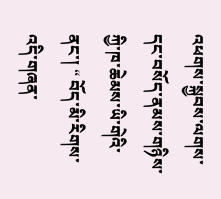འཕགས་སྐྱབས་ལགས་དང་བསོད་ནམས་གཉིས་ཀྱི་ཁ་ཆེམས་ཡི་གེའི་ནང་། “ བོད་མི་རིགས་འདི་གཞན་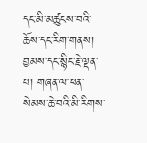དང་མི་མཚུངས་བའི་ཆོས་དང་རིག་གནས། བྱམས་དང་སྙིང་རྗེ་ལྡན་པ། གཞན་ལ་ཕན་སེམས་ཆེ་བའི་མི་རིགས་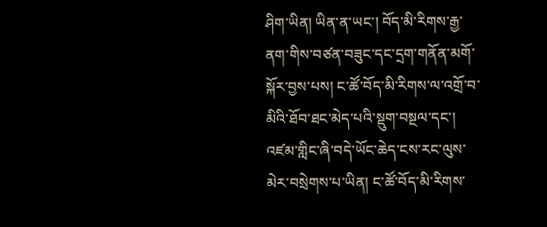ཤིག་ཡིན། ཡིན་ན་ཡང་། བོད་མི་རིགས་རྒྱ་ནག་གིས་བཙན་བཟུང་དང་དྲག་གནོན་མགོ་སྐོར་བྱས་པས། ང་ཚོ་བོད་མི་རིགས་ལ་འགྲོ་བ་མིའི་ཐོབ་ཐང་མེད་པའི་སྡུག་བསྔལ་དང་། འཛམ་གླིང་ཞི་བདེ་ཡོང་ཆེད་ངས་རང་ལུས་མེར་བསྲེགས་པ་ཡིན། ང་ཚོ་བོད་མི་རིགས་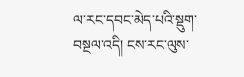ལ་རང་དབང་མེད་པའི་སྡུག་བསྔལ་འདི། ངས་རང་ལུས་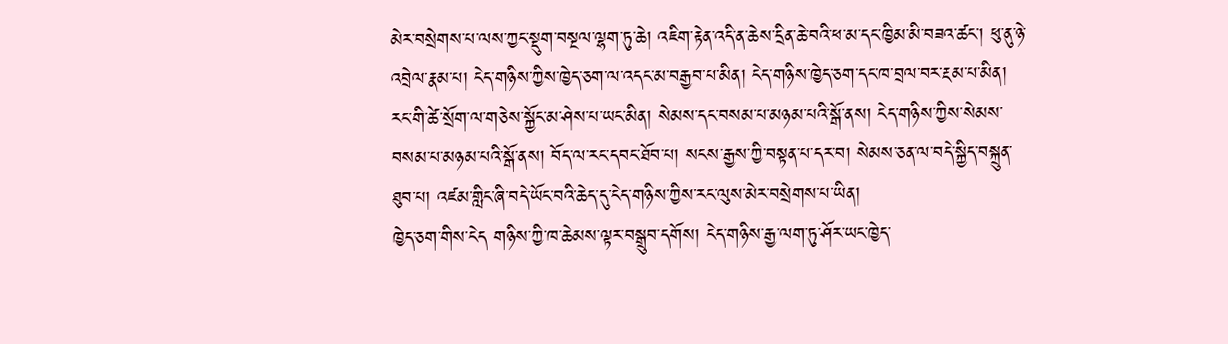མེར་བསྲེགས་པ་ལས་ཀྱང་སྡུག་བསྔལ་ལྷག་ཏུ་ཆེ། འཇིག་རྟེན་འདི་ན་ཆེས་དྲིན་ཆེ་བའི་ཕ་མ་དང་ཁྱིམ་མི་བཟའ་ཚང་། ཕུ་ནུ་ཉེ་འབྲེལ་རྣམ་པ། ངེད་གཉིས་ཀྱིས་ཁྱེད་ཅག་ལ་འདང་མ་བརྒྱབ་པ་མིན། ངེད་གཉིས་ཁྱེད་ཅག་དང་ཁ་བྲལ་བར་རྔམ་པ་མིན། རང་གི་ཚེ་སྲོག་ལ་གཅེས་སྐྱོང་མ་ཤེས་པ་ཡང་མིན། སེམས་དང་བསམ་པ་མཉམ་པའི་སྒོ་ནས། ངེད་གཉིས་ཀྱིས་སེམས་བསམ་པ་མཉམ་པའི་སྒོ་ནས། བོད་ལ་རང་དབང་ཐོབ་པ། སངས་རྒྱས་ཀྱི་བསྟན་པ་དར་བ། སེམས་ཅན་ལ་བདེ་སྐྱིད་བསྐྲུན་ཐུབ་པ། འཛམ་གླིང་ཞི་བདེ་ཡོང་བའི་ཆེད་དུ་ངེད་གཉིས་ཀྱིས་རང་ལུས་མེར་བསྲེགས་པ་ཡིན།
ཁྱེད་ཅག་གིས་ངེད གཉིས་ཀྱི་ཁ་ཆེམས་ལྟར་བསྒྲུབ་དགོས། ངེད་གཉིས་རྒྱ་ལག་ཏུ་ཤོར་ཡང་ཁྱེད་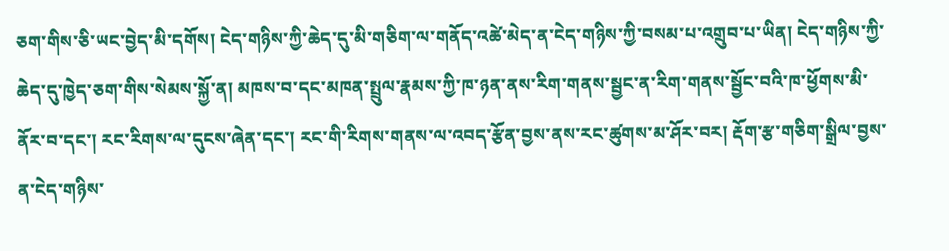ཅག་གིས་ཅི་ཡང་བྱེད་མི་དགོས། ངེད་གཉིས་ཀྱི་ཆེད་དུ་མི་གཅིག་ལ་གནོད་འཚེ་མེད་ན་ངེད་གཉིས་ཀྱི་བསམ་པ་འགྲུབ་པ་ཡིན། ངེད་གཉིས་ཀྱི་ཆེད་དུ་ཁྱེད་ཅག་གིས་སེམས་སྐྱོ་ན། མཁས་བ་དང་མཁན་སྤྲུལ་རྣམས་ཀྱི་ཁ་ཉན་ནས་རིག་གནས་སྦྱང་ན་རིག་གནས་སྦྱོང་བའི་ཁ་ཕྱོགས་མི་ནོར་བ་དང་། རང་རིགས་ལ་དུངས་ཞེན་དང་། རང་གི་རིགས་གནས་ལ་འབད་རྩོན་བྱས་ནས་རང་ཚུགས་མ་ཤོར་བར། རྡོག་རྩ་གཅིག་སྒྲིལ་བྱས་ན་ངེད་གཉིས་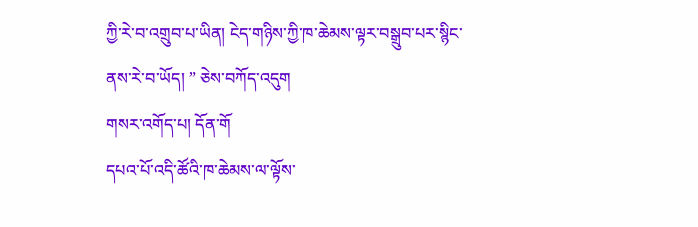ཀྱི་རེ་བ་འགྲུབ་པ་ཡིན། ངེད་གཉིས་ཀྱི་ཁ་ཆེམས་ལྟར་བསྒྲུབ་པར་སྙིང་ནས་རེ་བ་ཡོད། ” ཅེས་བཀོད་འདུག
གསར་འགོད་པ། དོན་གོ
དཔའ་པོ་འདི་ཚོའི་ཁ་ཆེམས་ལ་ལྟོས་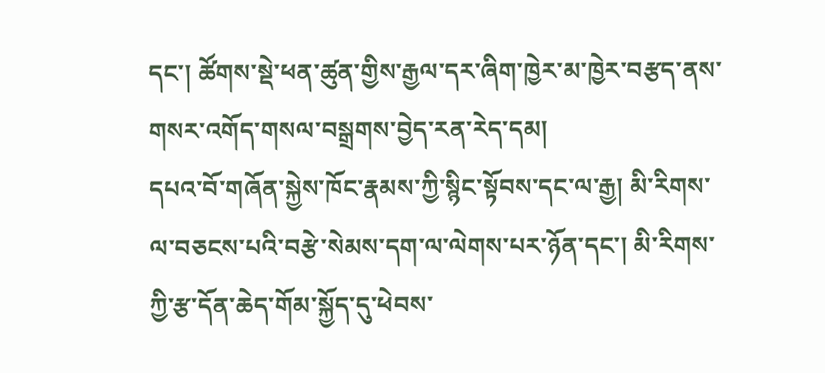དང་། ཚོགས་སྡེ་ཕན་ཚུན་གྱིས་རྒྱལ་དར་ཞིག་ཁྱེར་མ་ཁྱེར་བརྩད་ནས་གསར་འགོད་གསལ་བསྒྲགས་བྱེད་རན་རེད་དམ།
དཔའ་བོ་གཞོན་སྐྱེས་ཁོང་རྣམས་ཀྱི་སྙིང་སྟོབས་དང་ལ་རྒྱ། མི་རིགས་ལ་བཅངས་པའི་བརྩེ་སེམས་དག་ལ་ལེགས་པར་ཉོན་དང་། མི་རིགས་ཀྱི་རྩ་དོན་ཆེད་གོམ་སྐྱོད་དུ་ཕེབས་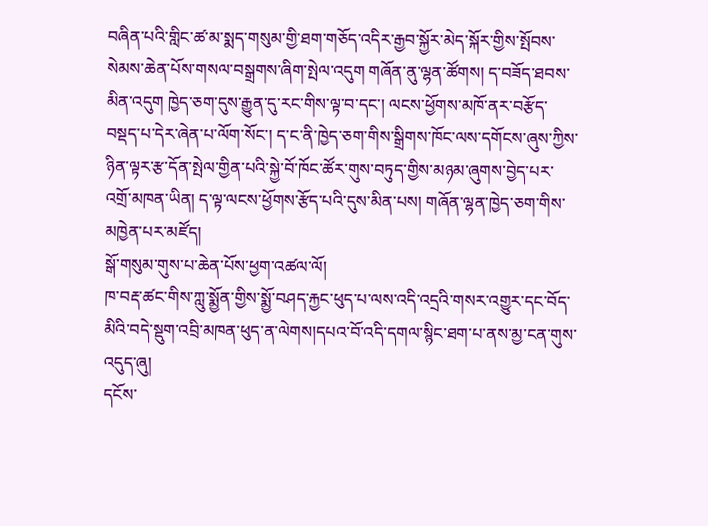བཞིན་པའི་གླིང་ཚ་མ་སྨད་གསུམ་གྱི་ཐག་གཅོད་འདིར་རྒྱབ་སྐྱོར་མེད་སྐོར་གྱིས་སྤོབས་སེམས་ཆེན་པོས་གསལ་བསྒྲགས་ཞིག་སྤེལ་འདུག གཞོན་ནུ་ལྷན་ཚོགས། ད་བཟོད་ཐབས་མིན་འདུག ཁྱེད་ཅག་དུས་རྒྱུན་དུ་རང་གིས་ལྟ་བ་དང་། ལངས་ཕྱོགས་མཁོ་ནར་བརྩོད་བསྡད་པ་དེར་ཞེན་པ་ལོག་སོང་། ད་ང་ནི་ཁྱེད་ཅག་གིས་སྒྲིགས་ཁོང་ལས་དགོངས་ཞུས་ཀྱིས་ཉིན་ལྟར་རྩ་དོན་སྤེལ་གྱིན་པའི་སྐྱེ་བོ་ཁོང་ཚོར་གུས་བཏུད་གྱིས་མཉམ་ཞུགས་བྱེད་པར་འགྲོ་མཁན་ཡིན། ད་ལྟ་ལངས་ཕྱོགས་རྩོད་པའི་དུས་མིན་པས། གཞོན་ལྷན་ཁྱེད་ཅག་གིས་མཁྱེན་པར་མཛོད།
སྒོ་གསུམ་གུས་པ་ཆེན་པོས་ཕྱག་འཚལ་ལོ།
ཁ་བརྡ་ཚང་གིས་ཀླུ་སྨྱོན་གྱིས་སྨྱོ་བཤད་རྐྱང་ཕུད་པ་ལས་འདི་འདྲའི་གསར་འགྱུར་དང་བོད་མིའི་བདེ་སྡུག་འབྲི་མཁན་ཕུད་ན་ལེགས།དཔའ་བོ་འདི་དགལ་སྙིང་ཐག་པ་ནས་མྱ་ངན་གུས་འདུད་ཞུ།
དངོས་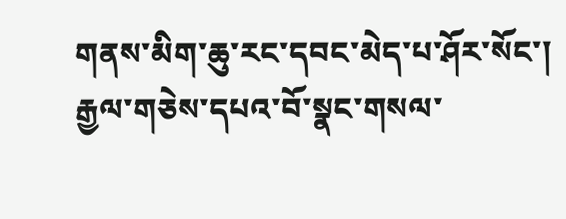གནས་མིག་ཆུ་རང་དབང་མེད་པ་ཤོར་སོང་། རྒྱལ་གཅེས་དཔའ་བོ་སྣང་གསལ་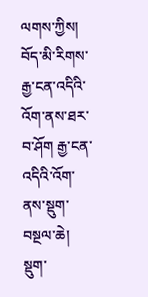ལགས་ཀྱིས། བོད་མི་རིགས་རྒྱ་ངན་འདིའི་འོག་ནས་ཐར་བ་ཤོག རྒྱ་ངན་འདིའི་འོག་ནས་སྡུག་བསྔལ་ཆེ། སྡུག་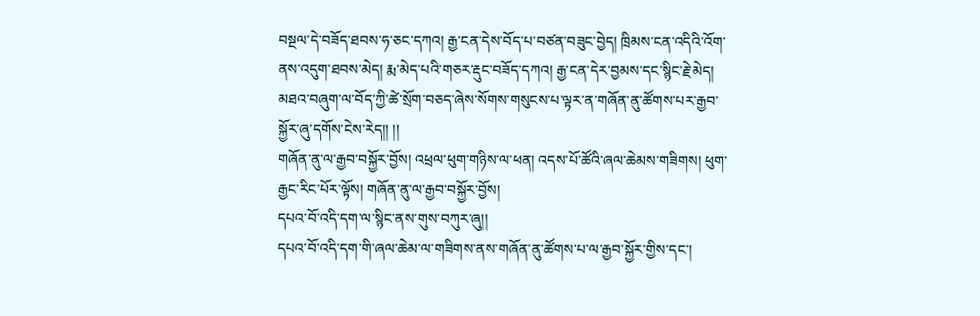བསྔལ་དེ་བཟོད་ཐབས་ཧ་ཅང་དཀའ། རྒྱ་ངན་དེས་བོད་པ་བཙན་བཟུང་བྱེད། ཁྲིམས་ངན་འདིའི་འོག་ནས་འདུག་ཐབས་མེད། རྨ་མེད་པའི་གཅར་རྡུང་བཟོད་དཀའ། རྒྱ་ངན་དེར་བྱམས་དང་སྙིང་རྗེ་མེད། མཐའ་བཞུག་ལ་བོད་ཀྱི་ཚེ་སྲོག་བཅད་ཞེས་སོགས་གསུངས་པ་ལྟར་ན་གཞོན་ནུ་ཚོགས་པར་རྒྱབ་སྐྱོར་ཞུ་དགོས་ངེས་རེད།། །།
གཞོན་ནུ་ལ་རྒྱབ་བསྐྱོར་བྱོས། འཕྲལ་ཕུག་གཉིས་ལ་ཕན། འདས་པོ་ཚོའི་ཞལ་ཆེམས་གཟིགས། ཕུག་རྒྱང་རིང་པོར་ལྟོས། གཞོན་ནུ་ལ་རྒྱབ་བསྐྱོར་བྱོས།
དཔའ་བོ་འདི་དག་ལ་སྙིང་ནས་གུས་བཀུར་ཞུ།།
དཔའ་བོ་འདི་དག་གི་ཞལ་ཆེམ་ལ་གཟིགས་ནས་གཞོན་ནུ་ཚོགས་པ་ལ་རྒྱབ་སྐྱོར་གྱིས་དང་།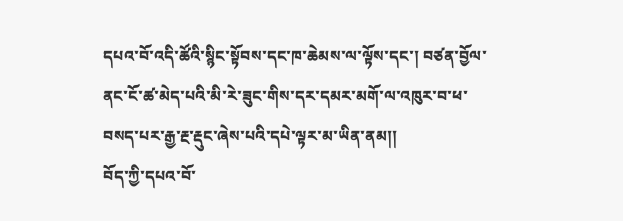དཔའ་བོ་འདི་ཚོའི་སྙིང་སྟོབས་དང་ཁ་ཆེམས་ལ་ལྟོས་དང་། བཙན་བྱོལ་ནང་ངོ་ཚ་མེད་པའི་མི་རེ་ཟུང་གིས་དར་དམར་མགོ་ལ་འཁུར་བ་ཕ་བསད་པར་རྒྱ་རྔ་རྡུང་ཞེས་པའི་དཔེ་ལྟར་མ་ཡིན་ནམ།།
བོད་ཀྱི་དཔའ་བོ་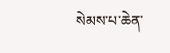སེམས་པ་ཆེན་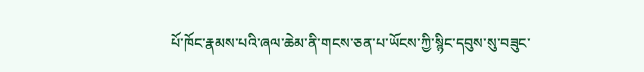པོ་ཁོང་རྣམས་པའི་ཞལ་ཆེམ་ནི་གངས་ཅན་པ་ཡོངས་ཀྱི་སྙིང་དབུས་སུ་བཟུང་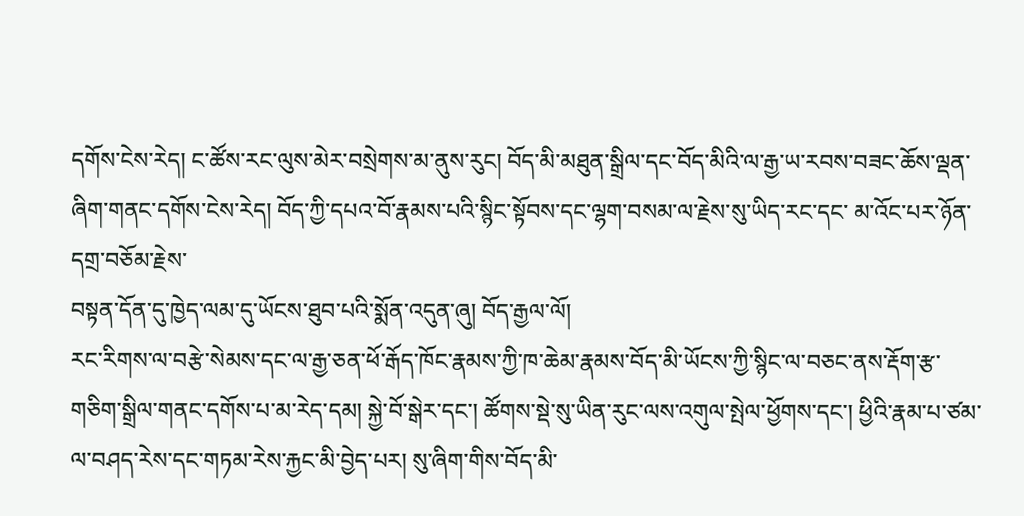དགོས་ངེས་རེད། ང་ཚོས་རང་ལུས་མེར་བསྲེགས་མ་ནུས་རུང། བོད་མི་མཐུན་སྒྲིལ་དང་བོད་མིའི་ལ་རྒྱ་ཡ་རབས་བཟང་ཆོས་ལྡན་ཞིག་གནང་དགོས་ངེས་རེད། བོད་ཀྱི་དཔའ་བོ་རྣམས་པའི་སྙིང་སྟོབས་དང་ལྷག་བསམ་ལ་རྗེས་སུ་ཡིད་རང་དང་ མ་འོང་པར་ཉོན་དགྲ་བཅོམ་རྗེས་
བསྟན་དོན་དུ་ཁྱེད་ལམ་དུ་ཡོངས་ཐུབ་པའི་སྨོན་འདུན་ཞུ། བོད་རྒྱལ་ལོ།
རང་རིགས་ལ་བརྩེ་སེམས་དང་ལ་རྒྱ་ཅན་ཕོ་རྒོད་ཁོང་རྣམས་ཀྱི་ཁ་ཆེམ་རྣམས་བོད་མི་ཡོངས་ཀྱི་སྙིང་ལ་བཅང་ནས་རྡོག་རྩ་གཅིག་སྒྲིལ་གནང་དགོས་པ་མ་རེད་དམ། སྐྱེ་བོ་སྒེར་དང་། ཚོགས་སྡེ་སུ་ཡིན་རུང་ལས་འགུལ་སྤེལ་ཕྱོགས་དང་། ཕྱིའི་རྣམ་པ་ཙམ་ལ་བཤད་རེས་དང་གཏམ་རེས་རྐྱང་མི་བྱེད་པར། སུ་ཞིག་གིས་བོད་མི་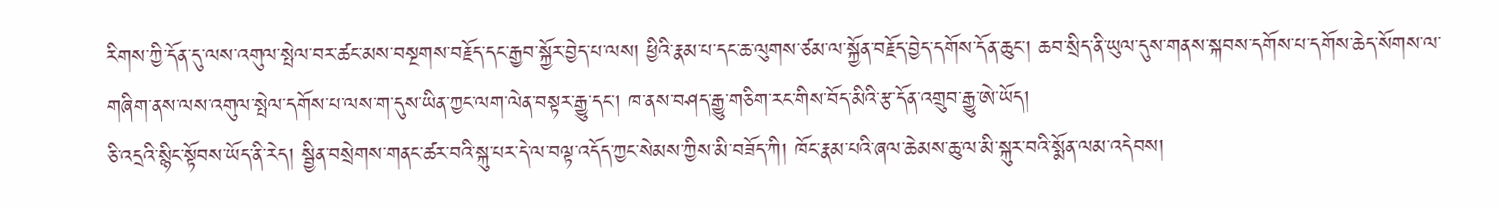རིགས་ཀྱི་དོན་དུ་ལས་འགུལ་སྤེལ་བར་ཚང་མས་བསྔགས་བརྗོད་དང་རྒྱབ་སྐྱོར་བྱེད་པ་ལས། ཕྱིའི་རྣམ་པ་དང་ཆ་ལུགས་ཙམ་ལ་སྐྱོན་བརྗོད་བྱེད་དགོས་དོན་ཆུང་། ཆབ་སྲིད་ནི་ཡུལ་དུས་གནས་སྐབས་དགོས་པ་དགོས་ཆེད་སོགས་ལ་གཞིག་ནས་ལས་འགུལ་སྤེལ་དགོས་པ་ལས་ག་དུས་ཡིན་ཀྱང་ལག་ལེན་བསྟར་རྒྱུ་དང་། ཁ་ནས་བཤད་རྒྱུ་གཅིག་རང་གིས་བོད་མིའི་རྩ་དོན་འགྲུབ་རྒྱུ་ཨེ་ཡོད།
ཅི་འདྲའི་སྙིང་སྟོབས་ཡོད་ནི་རེད། སྦྱིན་བསྲེགས་གནང་ཚར་བའི་སྐུ་པར་དེ་ལ་བལྟ་འདོད་ཀྱང་སེམས་ཀྱིས་མི་བཟོད་ཀི། ཁོང་རྣམ་པའི་ཞལ་ཆེམས་ཆུ་ལ་མི་སྐུར་བའི་སྨོན་ལམ་འདེབས།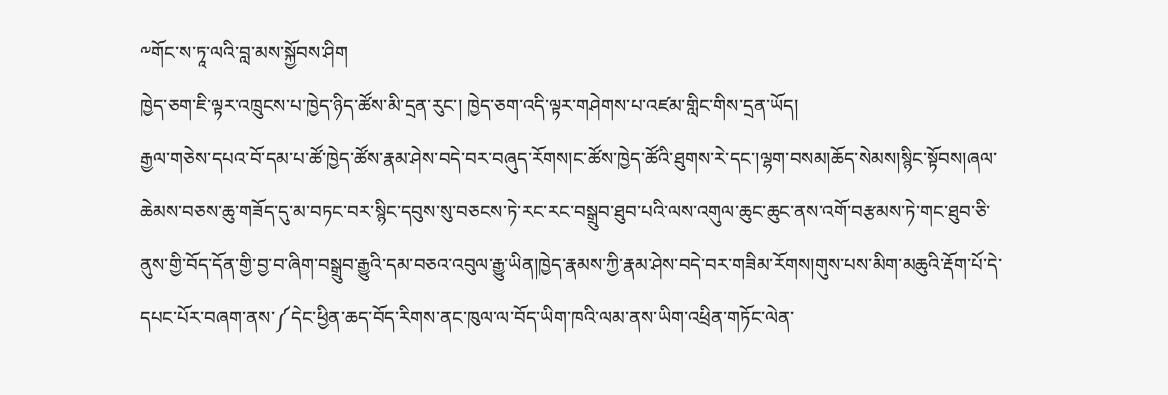༸གོང་ས་ཏཱ་ལའི་བླ་མས་སྐྱོབས་ཤིག
ཁྱེད་ཅག་ཇི་ལྟར་འཁྲུངས་པ་ཁྱེད་ཉིད་ཚོས་མི་དྲན་རུང་། ཁྱེད་ཅག་འདི་ལྟར་གཤེགས་པ་འཛམ་གླིང་གིས་དྲན་ཡོད།
རྒྱལ་གཅེས་དཔའ་བོ་དམ་པ་ཚོ་ཁྱེད་ཚོས་རྣམ་ཤེས་བདེ་བར་བཞུད་རོགས།ང་ཚོས་ཁྱེད་ཚོའི་ཐུགས་རེ་དང་།ལྷག་བསམ།ཆོད་སེམས།སྙིང་སྟོབས།ཞལ་ཆེམས་བཅས་ཆུ་གཟོད་དུ་མ་བཏང་བར་སྙིང་དབུས་སུ་བཅངས་ཏེ་རང་རང་བསྒྲུབ་ཐུབ་པའི་ལས་འགུལ་ཆུང་ཆུང་ནས་འགོ་བརྩམས་ཏེ་གང་ཐུབ་ཅི་ནུས་གྱི་བོད་དོན་གྱི་བྱ་བ་ཞིག་བསྒྲུབ་རྒྱུའི་དམ་བཅའ་འབུལ་རྒྱུ་ཡིན།ཁྱེད་རྣམས་ཀྱི་རྣམ་ཤེས་བདེ་བར་གཟིམ་རོགས།གུས་པས་མིག་མཆུའི་རྡོག་པོ་དེ་དཔང་པོར་བཞག་ནས་༼དེང་ཕྱིན་ཆད་བོད་རིགས་ནང་ཁུལ་ལ་བོད་ཡིག་ཁའི་ལམ་ནས་ཡིག་འཕྲིན་གཏོང་ལེན་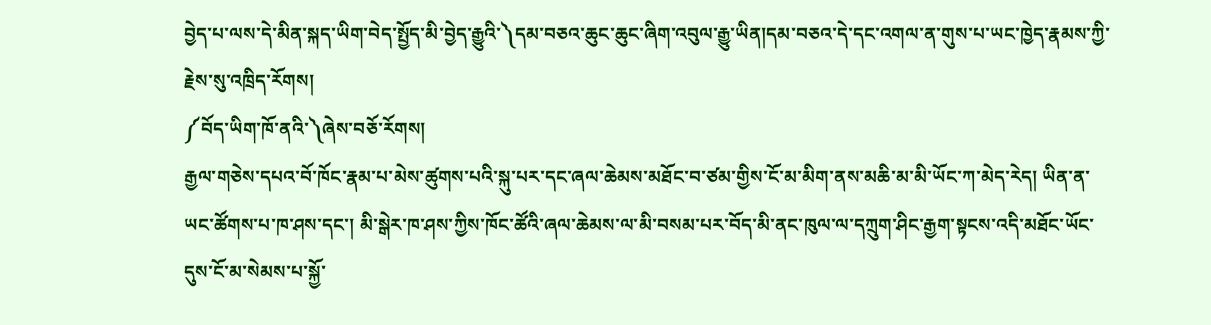བྱེད་པ་ལས་དེ་མིན་སྐད་ཡིག་བེད་སྤྱོད་མི་བྱེད་རྒྱུའི་༽དམ་བཅའ་ཆུང་ཆུང་ཞིག་འབུལ་རྒྱུ་ཡིན།དམ་བཅའ་དེ་དང་འགལ་ན་གུས་པ་ཡང་ཁྱེད་རྣམས་ཀྱི་རྗེས་སུ་འཁྲིད་རོགས།
༼བོད་ཡིག་ཁོ་ནའི་༽ཞེས་བཅོ་རོགས།
རྒྱལ་གཅེས་དཔའ་བོ་ཁོང་རྣམ་པ་མེས་ཚུགས་པའི་སྐུ་པར་དང་ཞལ་ཆེམས་མཐོང་བ་ཙམ་གྱིས་ངོ་མ་མིག་ནས་མཆི་མ་མི་ཡོང་ཀ་མེད་རེད། ཡིན་ན་ཡང་ཚོགས་པ་ཁ་ཤས་དང་། མི་སྒེར་ཁ་ཤས་ཀྱིས་ཁོང་ཚོའི་ཞལ་ཆེམས་ལ་མི་བསམ་པར་བོད་མི་ནང་ཁུལ་ལ་དཀྲུག་ཤིང་རྒྱག་སྟངས་འདི་མཐོང་ཡོང་དུས་ངོ་མ་སེམས་པ་སྐྱོ་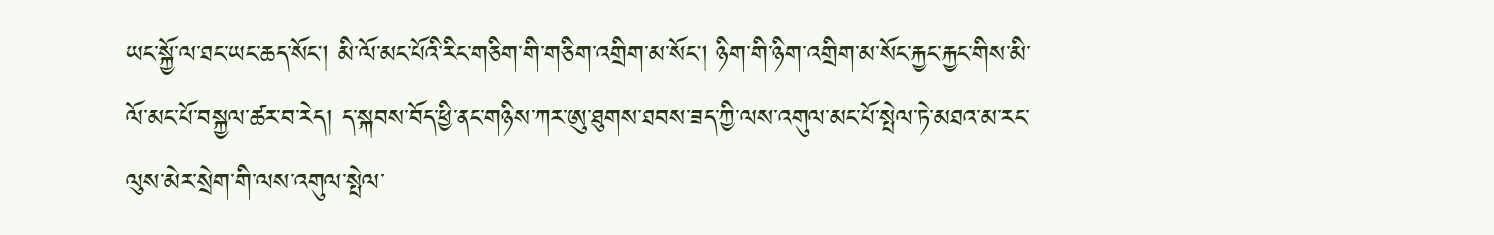ཡང་སྐྱོ་ལ་ཐང་ཡང་ཆད་སོང། མི་ལོ་མང་པོའི་རིང་གཅིག་གི་གཅིག་འགྲིག་མ་སོང། ཉིག་གི་ཉིག་འགྲིག་མ་སོང་རྐྱང་རྐྱང་གིས་མི་ལོ་མང་པོ་བསྐྱལ་ཚར་བ་རེད། ད་སྐབས་བོད་ཕྱི་ནང་གཉིས་ཀར་ཨུ་ཐུགས་ཐབས་ཟད་ཀྱི་ལས་འགུལ་མང་པོ་སྤེལ་ཏེ་མཐའ་མ་རང་ལུས་མེར་སྲེག་གི་ལས་འགུལ་སྤེལ་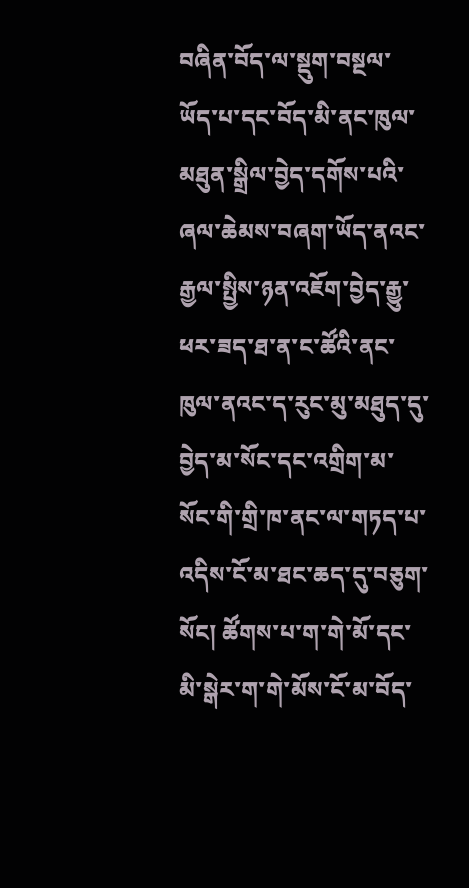བཞིན་བོད་ལ་སྡུག་བསྔལ་ཡོད་པ་དང་བོད་མི་ནང་ཁུལ་མཐུན་སྒྲིལ་བྱེད་དགོས་པའི་ཞལ་ཆེམས་བཞག་ཡོད་ནའང་རྒྱལ་སྤྱིས་ཉན་འཇོག་བྱེད་རྒྱུ་ཕར་ཟད་ཐ་ན་ང་ཚོའི་ནང་ཁུལ་ནའང་ད་རུང་མུ་མཐུད་དུ་བྱེད་མ་སོང་དང་འགྲིག་མ་སོང་གི་གྲི་ཁ་ནང་ལ་གཏད་པ་འདིས་ངོ་མ་ཐང་ཆད་དུ་བཅུག་སོང། ཚོགས་པ་ག་གེ་མོ་དང་མི་སྒེར་ག་གེ་མོས་ངོ་མ་བོད་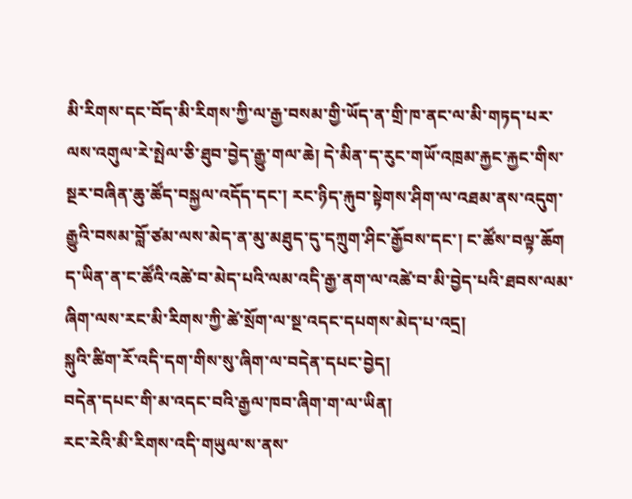མི་རིགས་དང་བོད་མི་རིགས་ཀྱི་ལ་རྒྱ་བསམ་གྱི་ཡོད་ན་གྲི་ཁ་ནང་ལ་མི་གཏད་པར་ལས་འགུལ་རེ་སྤེལ་ཅི་ཐུབ་བྱེད་རྒྱུ་གལ་ཆེ། དེ་མིན་ད་རུང་གཡོ་འཁྲམ་རྐྱང་རྐྱང་གིས་སྔར་བཞིན་ཆུ་ཚོད་བསྐྱལ་འདོད་དང་། རང་ཉིད་རྐུབ་སྟེགས་ཤིག་ལ་འཐམ་ནས་འདུག་རྒྱུའི་བསམ་བློ་ཙམ་ལས་མེད་ན་མུ་མཐུད་དུ་དཀྲུག་ཤིང་རྒྱོབས་དང་། ང་ཚོས་བལྟ་ཆོག
ད་ཡིན་ན་ང་ཚོའི་འཚེ་བ་མེད་པའི་ལམ་འདི་རྒྱ་ནག་ལ་འཚེ་བ་མི་བྱེད་པའི་ཐབས་ལམ་ཞིག་ལས་རང་མི་རིགས་ཀྱི་ཚེ་སྲོག་ལ་སྔ་འདང་དཔགས་མེད་པ་འདྲ།
སྐུའི་ཚིག་རོ་འདི་དག་གིས་སུ་ཞིག་ལ་བདེན་དཔང་བྱེད།
བདེན་དཔང་གི་མ་འདང་བའི་རྒྱལ་ཁབ་ཞིག་ག་ལ་ཡིན།
རང་རེའི་མི་རིགས་འདི་གཡུལ་ས་ནས་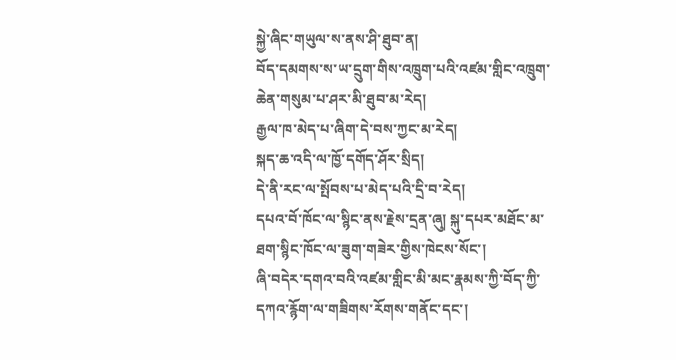སྐྱེ་ཞིང་གཡུལ་ས་ནས་ཤི་ཐུབ་ན།
བོད་དམགས་ས་ཡ་དྲུག་གིས་འཁྲུག་པའི་འཛམ་གླིང་འཁྲུག་ཆེན་གསུམ་པ་ཤར་མི་ཐུབ་མ་རེད།
རྒྱལ་ཁ་མེད་པ་ཞིག་དེ་བས་ཀྱང་མ་རེད།
སྐད་ཆ་འདི་ལ་ཁྱོ་དགོད་ཤོར་སྲིད།
དེ་ནི་རང་ལ་སྤོབས་པ་མེད་པའི་དྲི་བ་རེད།
དཔའ་བོ་ཁོང་ལ་སྙིང་ནས་རྗེས་དྲན་ཞུ། སྐུ་དཔར་མཐོང་མ་ཐག་སྙིང་ཁོང་ལ་ཟུག་གཟེར་གྱིས་ཁེངས་སོང་།
ཞི་བདེར་དགའ་བའི་འཛམ་གླིང་མི་མང་རྣམས་ཀྱི་བོད་ཀྱི་དཀའ་རྙོག་ལ་གཟིགས་རོགས་གནོང་དང་།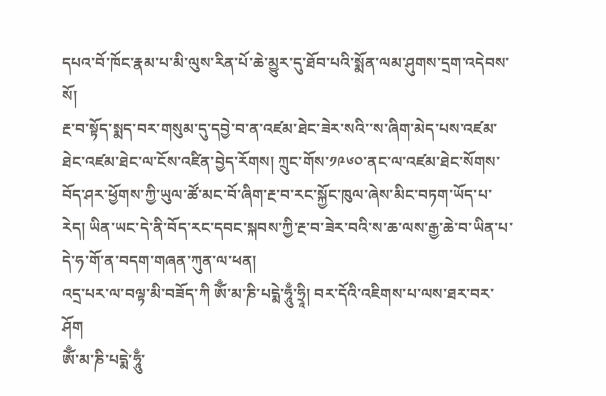དཔའ་བོ་ཁོང་རྣམ་པ་མི་ལུས་རིན་པོ་ཆེ་མྱུར་དུ་ཐོབ་པའི་སྨོན་ལམ་ཤུགས་དྲག་འདེབས་སོ།
རྔ་བ་སྟོད་སྨད་བར་གསུམ་དུ་དབྱེ་བ་ན་འཛམ་ཐེང་ཟེར་སའི་་ས་ཞིག་མེད་པས་འཛམ་ཐེང་འཛམ་ཐེང་ལ་ངོས་འཛིན་བྱེད་རོགས། ཀྲུང་གོས་༡༩༦༠་ནང་ལ་འཛམ་ཐེང་སོགས་བོད་ཤར་ཕྱོགས་ཀྱི་ཡུལ་ཚོ་མང་བོ་ཞིག་རྔ་བ་རང་སྐྱོང་ཁུལ་ཞེས་མིང་བཏག་ཡོད་པ་རེད། ཡིན་ཡང་དེ་ནི་བོད་རང་དབང་སྐབས་ཀྱི་རྔ་བ་ཟེར་བའི་ས་ཆ་ལས་རྒྱ་ཆེ་བ་ཡིན་པ་དེ་ཧ་གོ་ན་བདག་གཞན་ཀུན་ལ་ཕན།
འདྲ་པར་ལ་བལྟ་མི་བཟོད་ཀི ཨོྃ་མ་ཎི་པདྨེ་ཧཱུྃ་ཧྲཱི། བར་དོའི་འཇིགས་པ་ལས་ཐར་བར་ཤོག
ཨོྃ་མ་ཎི་པདྨེ་ཧཱུྃ་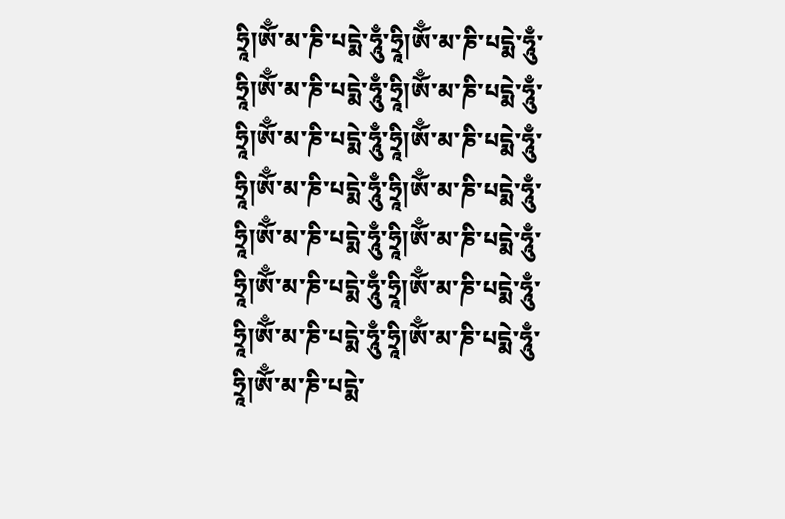ཧྲཱི།ཨོྃ་མ་ཎི་པདྨེ་ཧཱུྃ་ཧྲཱི།ཨོྃ་མ་ཎི་པདྨེ་ཧཱུྃ་ཧྲཱི།ཨོྃ་མ་ཎི་པདྨེ་ཧཱུྃ་ཧྲཱི།ཨོྃ་མ་ཎི་པདྨེ་ཧཱུྃ་ཧྲཱི།ཨོྃ་མ་ཎི་པདྨེ་ཧཱུྃ་ཧྲཱི།ཨོྃ་མ་ཎི་པདྨེ་ཧཱུྃ་ཧྲཱི།ཨོྃ་མ་ཎི་པདྨེ་ཧཱུྃ་ཧྲཱི།ཨོྃ་མ་ཎི་པདྨེ་ཧཱུྃ་ཧྲཱི།ཨོྃ་མ་ཎི་པདྨེ་ཧཱུྃ་ཧྲཱི།ཨོྃ་མ་ཎི་པདྨེ་ཧཱུྃ་ཧྲཱི།ཨོྃ་མ་ཎི་པདྨེ་ཧཱུྃ་ཧྲཱི།ཨོྃ་མ་ཎི་པདྨེ་ཧཱུྃ་ཧྲཱི།ཨོྃ་མ་ཎི་པདྨེ་ཧཱུྃ་ཧྲཱི།ཨོྃ་མ་ཎི་པདྨེ་ཧཱུྃ་ཧྲཱི།ཨོྃ་མ་ཎི་པདྨེ་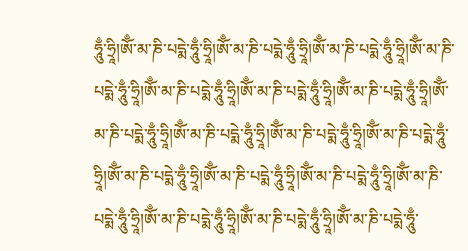ཧཱུྃ་ཧྲཱི།ཨོྃ་མ་ཎི་པདྨེ་ཧཱུྃ་ཧྲཱི།ཨོྃ་མ་ཎི་པདྨེ་ཧཱུྃ་ཧྲཱི།ཨོྃ་མ་ཎི་པདྨེ་ཧཱུྃ་ཧྲཱི།ཨོྃ་མ་ཎི་པདྨེ་ཧཱུྃ་ཧྲཱི།ཨོྃ་མ་ཎི་པདྨེ་ཧཱུྃ་ཧྲཱི།ཨོྃ་མ་ཎི་པདྨེ་ཧཱུྃ་ཧྲཱི།ཨོྃ་མ་ཎི་པདྨེ་ཧཱུྃ་ཧྲཱི།ཨོྃ་མ་ཎི་པདྨེ་ཧཱུྃ་ཧྲཱི།ཨོྃ་མ་ཎི་པདྨེ་ཧཱུྃ་ཧྲཱི།ཨོྃ་མ་ཎི་པདྨེ་ཧཱུྃ་ཧྲཱི།ཨོྃ་མ་ཎི་པདྨེ་ཧཱུྃ་ཧྲཱི།ཨོྃ་མ་ཎི་པདྨེ་ཧཱུྃ་ཧྲཱི།ཨོྃ་མ་ཎི་པདྨེ་ཧཱུྃ་ཧྲཱི།ཨོྃ་མ་ཎི་པདྨེ་ཧཱུྃ་ཧྲཱི།ཨོྃ་མ་ཎི་པདྨེ་ཧཱུྃ་ཧྲཱི།ཨོྃ་མ་ཎི་པདྨེ་ཧཱུྃ་ཧྲཱི།ཨོྃ་མ་ཎི་པདྨེ་ཧཱུྃ་ཧྲཱི།ཨོྃ་མ་ཎི་པདྨེ་ཧཱུྃ་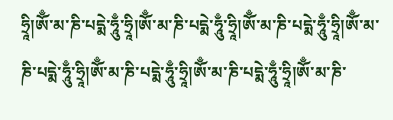ཧྲཱི།ཨོྃ་མ་ཎི་པདྨེ་ཧཱུྃ་ཧྲཱི།ཨོྃ་མ་ཎི་པདྨེ་ཧཱུྃ་ཧྲཱི།ཨོྃ་མ་ཎི་པདྨེ་ཧཱུྃ་ཧྲཱི།ཨོྃ་མ་ཎི་པདྨེ་ཧཱུྃ་ཧྲཱི།ཨོྃ་མ་ཎི་པདྨེ་ཧཱུྃ་ཧྲཱི།ཨོྃ་མ་ཎི་པདྨེ་ཧཱུྃ་ཧྲཱི།ཨོྃ་མ་ཎི་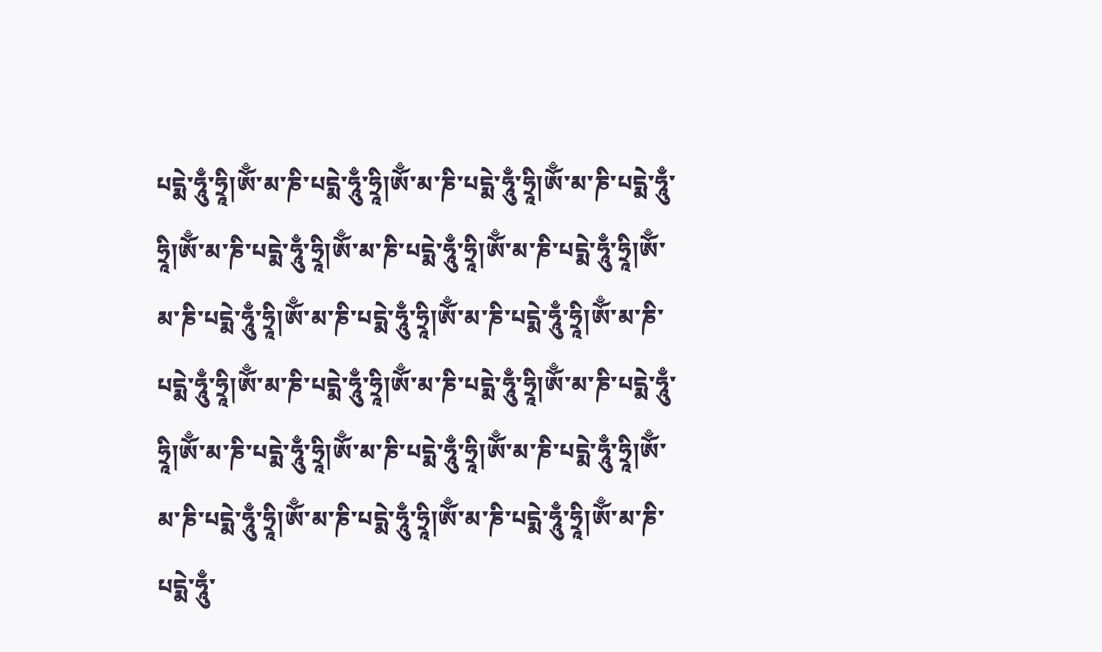པདྨེ་ཧཱུྃ་ཧྲཱི།ཨོྃ་མ་ཎི་པདྨེ་ཧཱུྃ་ཧྲཱི།ཨོྃ་མ་ཎི་པདྨེ་ཧཱུྃ་ཧྲཱི།ཨོྃ་མ་ཎི་པདྨེ་ཧཱུྃ་ཧྲཱི།ཨོྃ་མ་ཎི་པདྨེ་ཧཱུྃ་ཧྲཱི།ཨོྃ་མ་ཎི་པདྨེ་ཧཱུྃ་ཧྲཱི།ཨོྃ་མ་ཎི་པདྨེ་ཧཱུྃ་ཧྲཱི།ཨོྃ་མ་ཎི་པདྨེ་ཧཱུྃ་ཧྲཱི།ཨོྃ་མ་ཎི་པདྨེ་ཧཱུྃ་ཧྲཱི།ཨོྃ་མ་ཎི་པདྨེ་ཧཱུྃ་ཧྲཱི།ཨོྃ་མ་ཎི་པདྨེ་ཧཱུྃ་ཧྲཱི།ཨོྃ་མ་ཎི་པདྨེ་ཧཱུྃ་ཧྲཱི།ཨོྃ་མ་ཎི་པདྨེ་ཧཱུྃ་ཧྲཱི།ཨོྃ་མ་ཎི་པདྨེ་ཧཱུྃ་ཧྲཱི།ཨོྃ་མ་ཎི་པདྨེ་ཧཱུྃ་ཧྲཱི།ཨོྃ་མ་ཎི་པདྨེ་ཧཱུྃ་ཧྲཱི།ཨོྃ་མ་ཎི་པདྨེ་ཧཱུྃ་ཧྲཱི།ཨོྃ་མ་ཎི་པདྨེ་ཧཱུྃ་ཧྲཱི།ཨོྃ་མ་ཎི་པདྨེ་ཧཱུྃ་ཧྲཱི།ཨོྃ་མ་ཎི་པདྨེ་ཧཱུྃ་ཧྲཱི།ཨོྃ་མ་ཎི་པདྨེ་ཧཱུྃ་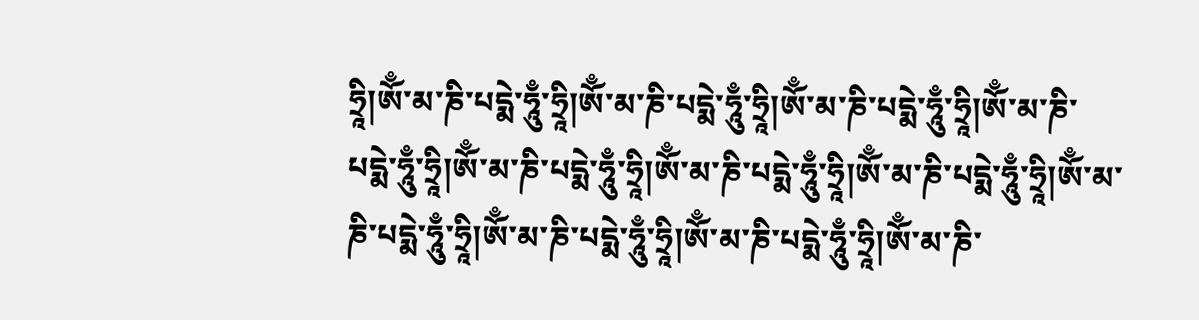ཧྲཱི།ཨོྃ་མ་ཎི་པདྨེ་ཧཱུྃ་ཧྲཱི།ཨོྃ་མ་ཎི་པདྨེ་ཧཱུྃ་ཧྲཱི།ཨོྃ་མ་ཎི་པདྨེ་ཧཱུྃ་ཧྲཱི།ཨོྃ་མ་ཎི་པདྨེ་ཧཱུྃ་ཧྲཱི།ཨོྃ་མ་ཎི་པདྨེ་ཧཱུྃ་ཧྲཱི།ཨོྃ་མ་ཎི་པདྨེ་ཧཱུྃ་ཧྲཱི།ཨོྃ་མ་ཎི་པདྨེ་ཧཱུྃ་ཧྲཱི།ཨོྃ་མ་ཎི་པདྨེ་ཧཱུྃ་ཧྲཱི།ཨོྃ་མ་ཎི་པདྨེ་ཧཱུྃ་ཧྲཱི།ཨོྃ་མ་ཎི་པདྨེ་ཧཱུྃ་ཧྲཱི།ཨོྃ་མ་ཎི་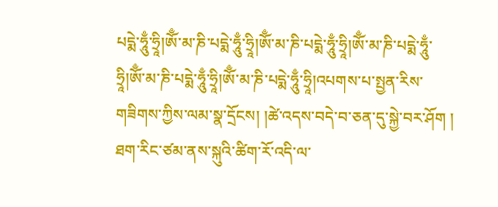པདྨེ་ཧཱུྃ་ཧྲཱི།ཨོྃ་མ་ཎི་པདྨེ་ཧཱུྃ་ཧྲཱི།ཨོྃ་མ་ཎི་པདྨེ་ཧཱུྃ་ཧྲཱི།ཨོྃ་མ་ཎི་པདྨེ་ཧཱུྃ་ཧྲཱི།ཨོྃ་མ་ཎི་པདྨེ་ཧཱུྃ་ཧྲཱི།ཨོྃ་མ་ཎི་པདྨེ་ཧཱུྃ་ཧྲཱི།འཔགས་པ་སྤྱན་རིས་གཟིགས་ཀྱིས་ལམ་སྣ་དྲོངས། །ཚེ་འདས་བདེ་བ་ཅན་དུ་སྐྱེ་བར་ཤོག །
ཐག་རིང་ཙམ་ནས་སྐུའི་ཚིག་རོ་འདི་ལ་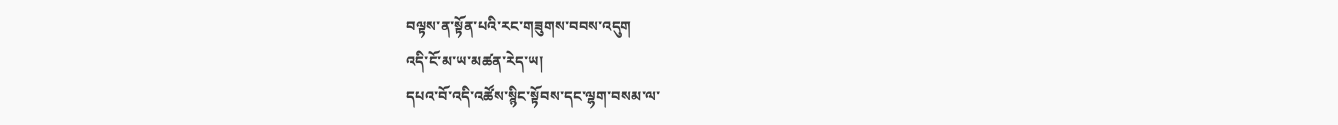བལྟས་ན་སྟོན་པའི་རང་གཟུགས་བབས་འདུག
འདི་ངོ་མ་ཡ་མཚན་རེད་ཡ།
དཔའ་བོ་འདི་འཚོས་སྙིང་སྟོབས་དང་ལྷག་བསམ་ལ་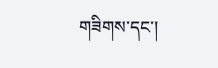གཟིགས་དང་།